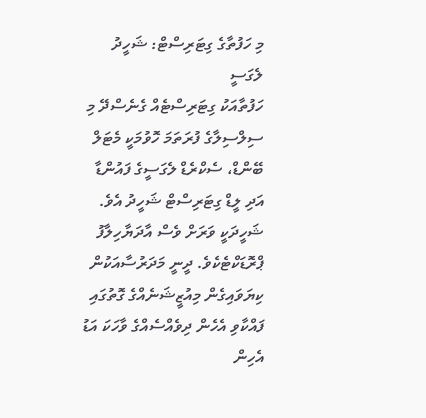މި ހަފުތާގެ ގިޓަރިސްޓް: ޝަހީދު ލެގަސީ
ހަފުތާއަކު ގިޓަރިސްޓެއް ގެނެސްދޭ މި ސިލްސިލާގެ ފުރަތަމަ ހޮވުމަކީ މެޓަލް ބޭންޑް، ސެކްރެޑް ލެގަސީގެ ފައުންޑާ އަދި ލީޑް ގިޓަރިސްޓް ޝަހީދު އެވެ.
ޝަހީދަކީ ވަރަށް ވެސް އާދަޔާހިލާފު ޕްރޮޑަކްޓެކެވެ. ދީނީ މަދަރުސާއަކުން ކިޔަވައިގެން މިއުޒީޝަނެއްގެ ގޮތުގައި ފައްކާވި އެހެން ދިވެއްސެއްގެ ވާހަކަ އަޑު އެހިން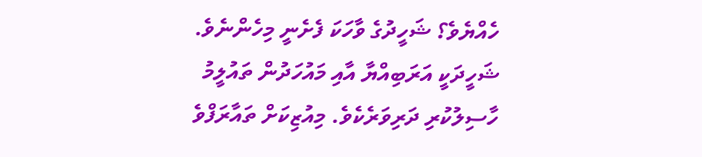ހެއްޔެވެ؟ ޝަހީދުގެ ވާހަކަ ފެށެނީ މިހެންނެވެ.
ޝަހީދަކީ އަރަބިއްޔާ އާއި މައުހަދުން ތައުލީމު ހާސިލުކުރި ދަރިވަރެކެވެ. މިއުޒިކަށް ތައާރަފްވެ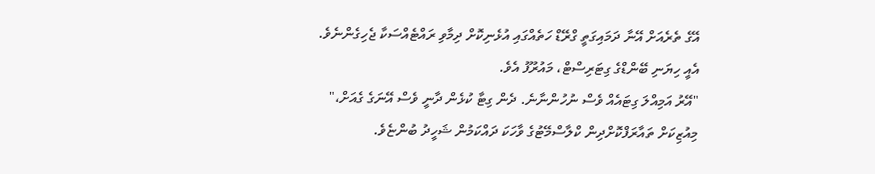އޭގެ ތެރެއަށް އޭނާ ދަމައިގަތީ ގްރޭޑް ހަތެއްގައި އުޅެނިކޮށް ދިމާވި ރައްޓެއްސަކާ ޖެހިގެންނެވެ. އެއީ ހިޔަނި ބޭންޑްގެ ގިޓަރިސްޓް، މައުރޫފު އެވެ.
"އޭރު އަމިއްލަ ގިޓައެއް ވެސް ނުހުންނާނެ. ދެން ގިޓާ ކުޅެން ދާނީ ވެސް އޭނަގެ ގެއަށް،" މިއުޒިކަށް ތައާރަފްކޮށްދިން ކްލާސްމޭޓުގެ ވާހަކަ ދައްކަމުން ޝަހީދު ބުންޏެވެ.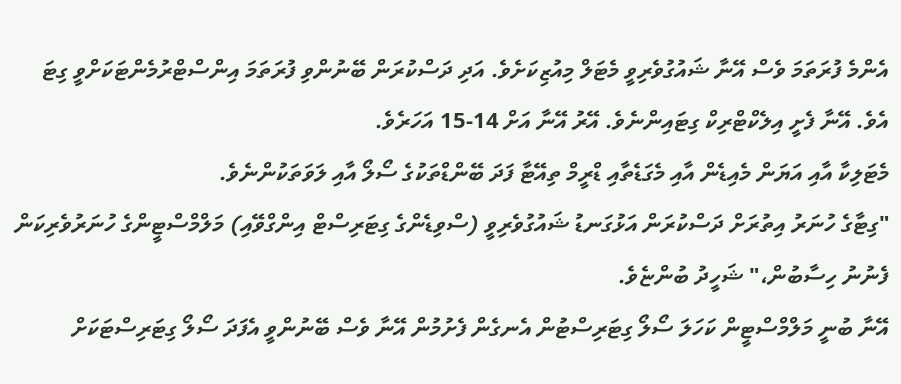އެންމެ ފުރަތަމަ ވެސް އޭނާ ޝައުގުވެރިވީ މެޓަލް މިއުޒިކަށެވެ. އަދި ދަސްކުރަން ބޭނުންވި ފުރަތަމަ އިންސްޓްރުމެންޓަކަށްވީ ގިޓަ އެވެ. އޭނާ ފެށީ އިލެކްޓްރިކް ގިޓައިންނެވެ. އޭރު އޭނާ އަށް 14-15 އަހަރެވެ.
މެޓަލިކާ އާއި އަޔަން މެއިޑެން އާއި މެގަޑެތާއި ޑްރީމް ތިއޭޓާ ފަދަ ބޭންޑްތަކުގެ ސޯލޯ އާއި ލަވަތަކުންނެވެ.
"ގިޓާގެ ހުނަރު އިތުރަށް ދަސްކުރަން އަޅުގަނޑު ޝައުގުވެރިވީ (ސްވިޑެންގެ ގިޓަރިސްޓް އިންގްވޭއި) މަލްމްސްޓީންގެ ހުނަރުވެރިކަން ފެނުނު ހިސާބުން،" ޝަހީދު ބުންޏެވެ.
އޭނާ ބުނީ މަލްމްސްޓީން ކަހަލަ ސޯލޯ ގިޓަރިސްޓުން އެނގެން ފެށުމުން އޭނާ ވެސް ބޭނުންވީ އެފަދަ ސޯލޯ ގިޓަރިސްޓަކަށް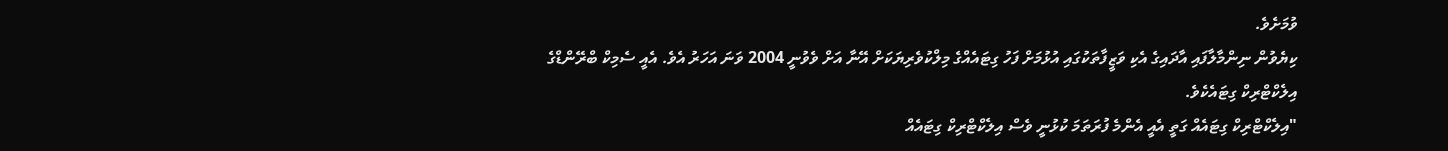ވުމަށެވެ.
ކިޔެވުން ނިންމާލާފައި އާދައިގެ އެކި ވަޒީފާތަކުގައި އުޅުމަށް ފަހު ގިޓައެއްގެ މިލްކުވެރިޔަކަށް އޭނާ އަށް ވެވުނީ 2004 ވަނަ އަހަރު އެވެ. އެއީ ސެމިކް ބްރޭންޑްގެ އިލެކްޓްރިކް ގިޓައެކެވެ.
"އިލެކްޓްރިކް ގިޓައެއް ގަތީ އެއީ އެންމެ ފުރަތަމަ ކުޅުނީ ވެސް އިލެކްޓްރިކް ގިޓައެއް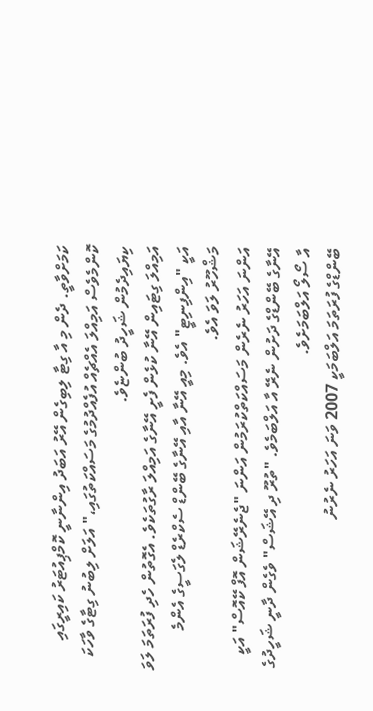ކަމަށްވާތީ. ދެން މި އާ ގިޓާ ލިބިގެން އޭރު އަބަދު އިންނާނީ ކޮމްޕިއުޓަރު ކައިރީގައި ކޮންމެވެސް އަމިއްލަ އެއްޗެއް އުފެއްދުމުގެ މަސައްކަތުގައި،" އަލަށް ލިބުނު ގިޓާގެ ވާހަކަ ކިޔައިދެމުން ޝަހީދު ބުންޏެވެ.
އަމިއްލަ ގިޓައިން އޭނާ ކުޅެން ފެށީ އޭނާގެ އަމިއްލަ ރާގުތަކެވެ. އެގޮތުން ހެދި ފުރަތަމަ ލަވަ އަކީ "އިންފިނިޓީ" އެވެ. މިއީ އޭނާ އާއި އޭނާގެ ބޭންޑް ސެކްރެޑް ލެގަސީގެ އެންމެ މަޝްހޫރު ލަވަ އެވެ.
އަންނަ އަހަރު ނެރެން މަސައްކަތްކުރަމުން އަންނަ "ޖެނެރޭޝަން އޮފް ކޭއޮސް" އަކީ އޭނާގެ ބޭންޑްގެ ދަށުން ނެރޭ އާ އަލްބަމެވެ. "ތުރޫ ދި އޭޝަސް" ވެގެން ދާނީ ޝަހީދުގެ އާ ސޯލޯ އަލްބަމަށެވެ.
ބޭންޑްގެ ފުރަތަމަ އަލްބަމަކީ 2007 ވަނަ އަހަރު ނެރުނު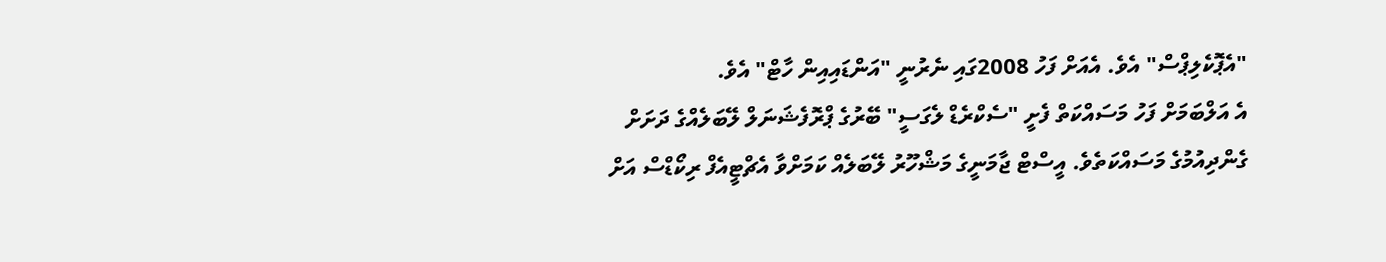"އެޕޮކެލިޕްސް" އެވެ. އެއަށް ފަހު 2008ގައި ނެރުނީ "އަންޑައިއިން ހާޓް" އެވެ.
އެ އަލްބަމަށް ފަހު މަސައްކަތް ފެށީ "ސެކްރެޑް ލެގަސީ" ބޭރުގެ ޕްރޮފެޝަނަލް ލޭބަލެއްގެ ދަށަށް ގެންދިއުމުގެ މަސައްކަތެވެ. އީސްޓް ޖާމަނީގެ މަޝްހޫރު ލޭބަލެއް ކަމަށްވާ އެޗްޓީއެފް ރިކޯޑްސް އަށް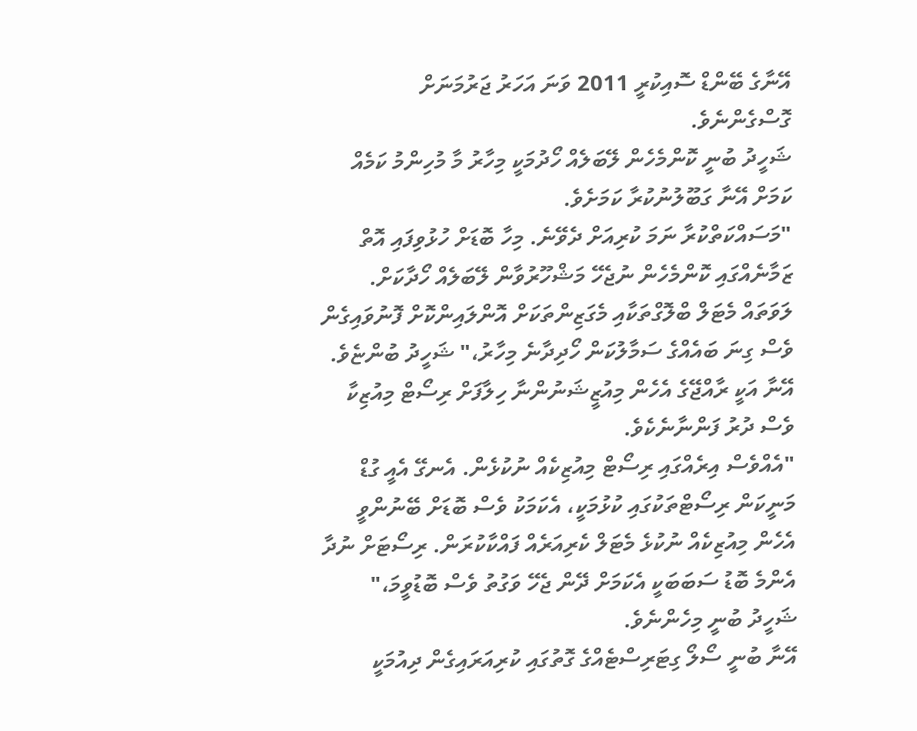އޭނާގެ ބޭންޑް ސޮއިކުރީ 2011 ވަނަ އަހަރު ޖަރުމަނަށް ގޮސްގެންނެވެ.
ޝަހީދު ބުނީ ކޮންމެހެން ލޭބަލެއް ހޯދުމަކީ މިހާރު މާ މުހިންމު ކަމެއް ކަމަށް އޭނާ ގަބޫލުނުކުރާ ކަމަށެވެ.
"މަސައްކަތްކުރާ ނަމަ ކުރިއަށް ދެވޭނެ. މިހާ ބޮޑަށް ހުޅުވިފައި އޮތް ޒަމާނެއްގައި ކޮންމެހެން ނުޖެހޭ މަޝްހޫރުވާން ލޭބަލެއް ހޯދާކަށް. ލަވަތައް މެޓަލް ބްލޮގްތަކާއި މެގަޒިންތަކަށް އޮންލައިންކޮށް ފޮނުވައިގެން ވެސް ގިނަ ބައެއްގެ ސަމާލުކަން ހޯދިދާނެ މިހާރު،" ޝަހީދު ބުންޏެވެ.
އޭނާ އަކީ ރާއްޖޭގެ އެހެން މިއުޒީޝަނުންނާ ހިލާފަށް ރިސޯޓް މިއުޒިކާ ވެސް ދުރު ފަންނާނެކެވެ.
"އެއްވެސް އިރެއްގައި ރިސޯޓް މިއުޒިކެއް ނުކުޅެން. އެނގޭ އެއީ ގުޑް މަނީކަން ރިސޯޓްތަކުގައި ކުޅުމަކީ، އެކަމަކު ވެސް ބޮޑަށް ބޭނުންވީ އެހެން މިއުޒިކެއް ނުކުޅެ މެޓަލް ކެރިއަރެއް ފައްކާކުރަން. ރިސޯޓަށް ނުދާ އެންމެ ބޮޑު ސަބަބަކީ އެކަމަށް ދޭން ޖެހޭ ވަގުތު ވެސް ބޮޑުވީމަ،" ޝަހީދު ބުނީ މިހެންނެވެ.
އޭނާ ބުނީ ސޯލޯ ގިޓަރިސްޓެއްގެ ގޮތުގައި ކުރިއަރައިގެން ދިއުމަކީ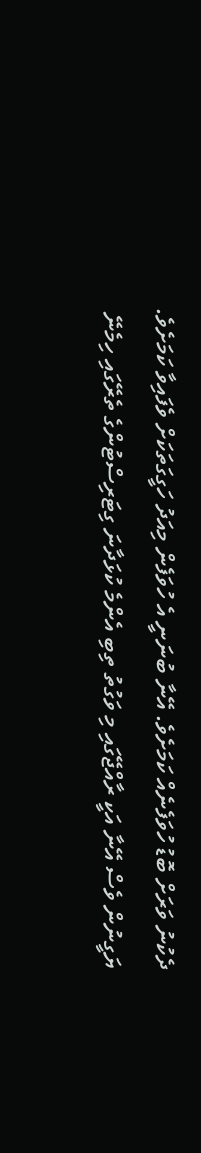ދެކުނު ވަރަށް ބޮޑު ހުވަފެނެއް ކަމަށެވެ. އޭނާ ބުނަނީ އެ ހުވަފެން މިއަދު ހަގީގަތަކަށް ވެފައިވާ ކަމަށެވެ.
ޔަގީނުން ވެސް އޭނާ އަކީ ރާއްޖޭގައި މި ވަގުތު ތިބި އެންމެ ކުޅަދާނަ ގިޓަރިސްޓުންގެ ތެރޭގައި ހިމެނޭ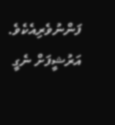ފަންނުވެރިއެކެވެ.
އަރުޝީފަށް ނެގީ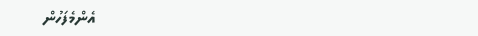އެންމެފަހުން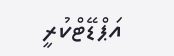އަޕްޑޭޓްކުރީ